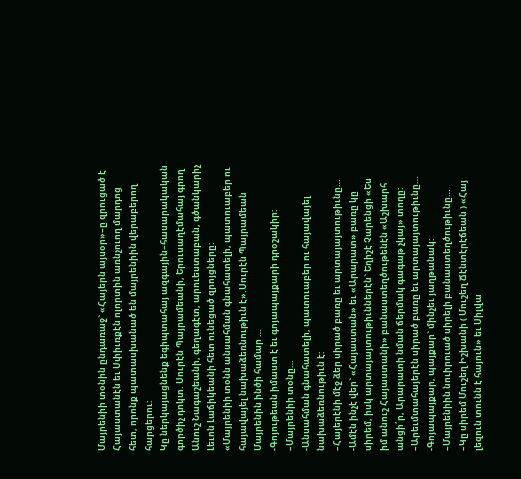Մայրենիի տօնին ընդառաջ` «Հայերն այսօր»–ը զրուցած է Հայաստանէն եւ Սփիւռքէն ոլորտին առնչուող մարդոց հետ, որոնք պատասխանած են մայրենիին վերաբերող հարցերու:
Կը ներկայացնենք եգիպտահայ ազգային–հասարակական գործիչ դոկտ. Սուրէն Պայրամեանի, Երուսաղէմահայ գրող Անուշ Նագաշեանի, գեղագէտ, արուեստաբան, գծանկարիչ Լեւոն Լաճիկեանի հետ ունեցած զրոյցները:
«Մայրենիի տօնն անսահման գնահատելի, պատուաբեր ու հայավայել նախաձեռնութիւն է».Սուրէն Պայրամեան
Մայրենին ինծի համար …
-Գոյութեան իմաստ է եւ գոյապայքարի դրօշակիր:
–Մայրենիի տօնը…
-Անսահման գնահատելի, պատուաբեր ու հայավայել նախաձեռնութիւն է:
–Հայերէնի մէջ ձեր սիրած բառը եւ արտայայտութիւնը…
-Ամէն ինչէ վեր` «Հայաստան» եւ «Արարատ» բառը կը սիրեմ, իսկ արտայայտութիւններէն` Եղիշէ Չարենցի «Ես իմ անուշ Հայաստանի» բանաստեղծութենէն «Աշխարհ անցի՛ր, Արարատի նման ճերմակ գագաթ չկայ» տողը:
–Արեւմտահայերէն սիրած բառը եւ արտայայտութիւնը…
-Գոյապայքար, պայքար` մինչեւ յաղթանակ:
–Մայրենիին նուիրուած սիրելի բանաստեղծութիւնը…
–Կը սիրեմ Մուշեղ Իշխանի ( Մուշեղ Ճէնտէրէճեան ) «Հայ լեզուն տունն է հայուն» եւ Սիլվա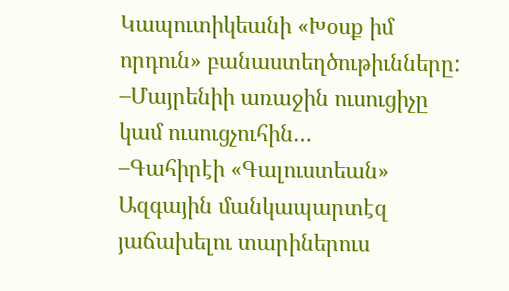Կապուտիկեանի «Խօսք իմ որդուն» բանաստեղծութիւնները:
–Մայրենիի առաջին ուսուցիչը կամ ուսուցչուհին…
–Գահիրէի «Գալուստեան» Ազգային մանկապարտէզ յաճախելու տարիներուս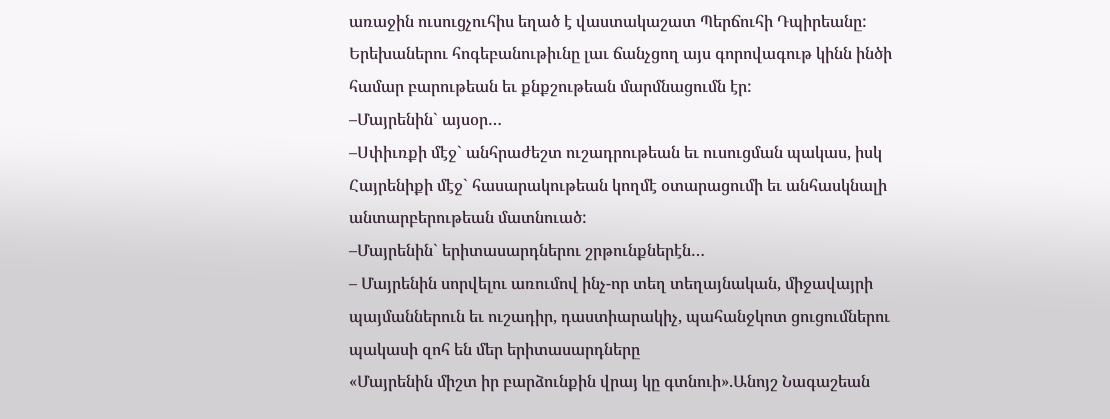առաջին ուսուցչուհիս եղած է վաստակաշատ Պերճուհի Դպիրեանը: Երեխաներու հոգեբանութիւնը լաւ ճանչցող այս գորովագութ կինն ինծի համար բարութեան եւ քնքշութեան մարմնացումն էր:
–Մայրենին` այսօր…
–Սփիւռքի մէջ` անհրաժեշտ ուշադրութեան եւ ուսուցման պակաս, իսկ Հայրենիքի մէջ` հասարակութեան կողմէ օտարացումի եւ անհասկնալի անտարբերութեան մատնուած:
–Մայրենին` երիտասարդներու շրթունքներէն…
– Մայրենին սորվելու առումով ինչ-որ տեղ տեղայնական, միջավայրի պայմաններուն եւ ուշադիր, դաստիարակիչ, պահանջկոտ ցուցումներու պակասի զոհ են մեր երիտասարդները
«Մայրենին միշտ իր բարձունքին վրայ կը գտնուի».Անոյշ Նագաշեան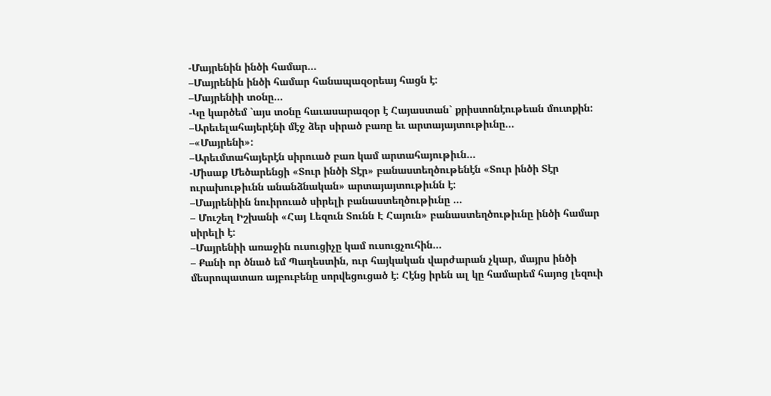-Մայրենին ինծի համար…
–Մայրենին ինծի համար հանապազօրեայ հացն է:
–Մայրենիի տօնը…
-Կը կարծեմ `այս տօնը հաւասարազօր է Հայաստան` քրիստոնէութեան մուտքին:
–Արեւելահայերէնի մէջ ձեր սիրած բառը եւ արտայայտութիւնը…
–«Մայրենի»:
–Արեւմտահայերէն սիրուած բառ կամ արտահայութիւն…
-Միսաք Մեծարենցի «Տուր ինծի Տէր» բանաստեղծութենէն «Տուր ինծի Տէր ուրախութիւնն անանձնական» արտայայտութիւնն է:
–Մայրենիին նուիրուած սիրելի բանաստեղծութիւնը …
– Մուշեղ Իշխանի «Հայ Լեզուն Տունն Է Հայուն» բանաստեղծութիւնը ինծի համար սիրելի է:
–Մայրենիի առաջին ուսուցիչը կամ ուսուցչուհին…
– Քանի որ ծնած եմ Պաղեստին, ուր հայկական վարժարան չկար, մայրս ինծի մեսրոպատառ այբուբենը սորվեցուցած է: Հէնց իրեն ալ կը համարեմ հայոց լեզուի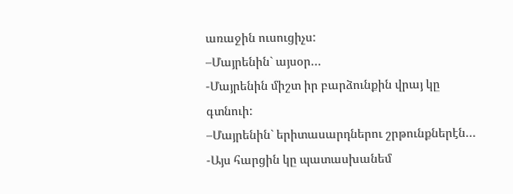առաջին ուսուցիչս:
–Մայրենին` այսօր…
-Մայրենին միշտ իր բարձունքին վրայ կը գտնուի:
–Մայրենին` երիտասարդներու շրթունքներէն…
-Այս հարցին կը պատասխանեմ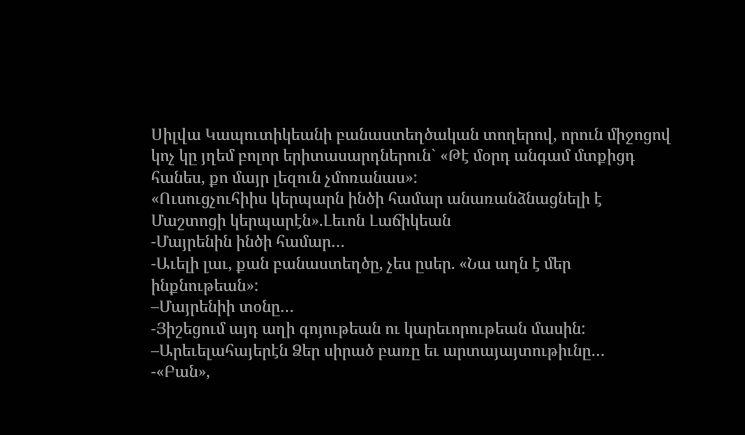Սիլվա Կապուտիկեանի բանաստեղծական տողերով, որուն միջոցով կոչ կը յղեմ բոլոր երիտասարդներուն` «Թէ մօրդ անգամ մտքիցդ հանես, քո մայր լեզուն չմոռանաս»:
«Ուսուցչուհիիս կերպարն ինծի համար անառանձնացնելի է Մաշտոցի կերպարէն».Լեւոն Լաճիկեան
-Մայրենին ինծի համար…
-Աւելի լաւ, քան բանաստեղծը, չես ըսեր. «Նա աղն է մեր ինքնութեան»:
–Մայրենիի տօնը…
-Յիշեցում այդ աղի գոյութեան ու կարեւորութեան մասին:
–Արեւելահայերէն Ձեր սիրած բառը եւ արտայայտութիւնը…
-«Բան»,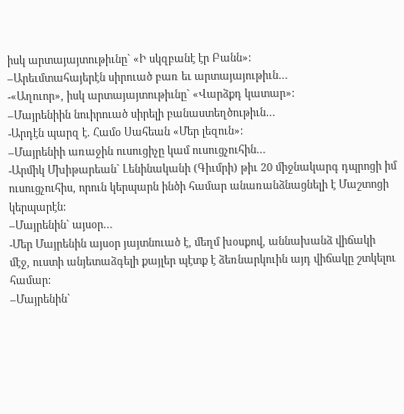իսկ արտայայտութիւնը` «Ի սկզբանէ էր Բանն»:
–Արեւմտահայերէն սիրուած բառ եւ արտայայութիւն…
-«Աղուոր», իսկ արտայայտութիւնը` «Վարձքդ կատար»:
–Մայրենիին նուիրուած սիրելի բանաստեղծութիւն…
-Արդէն պարզ է. Համօ Սահեան «Մեր լեզուն»:
–Մայրենիի առաջին ուսուցիչը կամ ուսուցչուհին…
-Արմիկ Մխիթարեան` Լենինականի (Գիւմրի) թիւ 20 միջնակարգ դպրոցի իմ ուսուցչուհիս, որուն կերպարն ինծի համար անառանձնացնելի է Մաշտոցի կերպարէն:
–Մայրենին` այսօր…
-Մեր Մայրենին այսօր յայտնուած է, մեղմ խօսքով, աննախանձ վիճակի մէջ, ուստի անյետաձգելի քայլեր պէտք է ձեռնարկուին այդ վիճակը շտկելու համար:
–Մայրենին`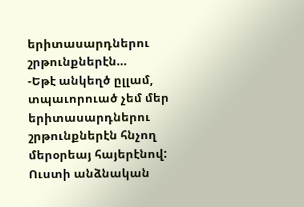երիտասարդներու շրթունքներէն…
-Եթէ անկեղծ ըլլամ, տպաւորուած չեմ մեր երիտասարդներու շրթունքներէն հնչող մերօրեայ հայերէնով: Ուստի անձնական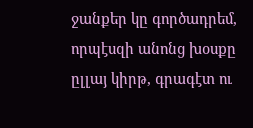ջանքեր կը գործադրեմ, որպէսզի անոնց խօսքը ըլլայ կիրթ, գրագէտ ու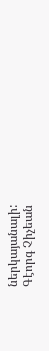ներկայանալի:
Գէորգ Չիչեան